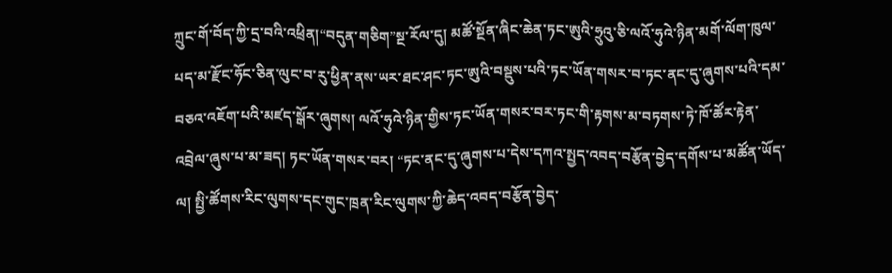ཀྲུང་གོ་བོད་ཀྱི་དྲ་བའི་འཕྲིན།“བདུན་གཅིག”སྔ་རོལ་དུ། མཚོ་སྔོན་ཞིང་ཆེན་ཏང་ཨུའི་ཧྲུའུ་ཅི་ལའོ་ཧུའེ་ཉིན་མགོ་ལོག་ཁུལ་པད་མ་རྫོང་ཧོང་ཅིན་ལུང་བ་རུ་ཕྱིན་ནས་ཡར་ཐང་ཤང་ཏང་ཨུའི་བསྡུས་པའི་ཏང་ཡོན་གསར་བ་ཏང་ནང་དུ་ཞུགས་པའི་དམ་བཅའ་འཇོག་པའི་མཛད་སྒོར་ཞུགས། ལའོ་ཧུའེ་ཉིན་གྱིས་ཏང་ཡོན་གསར་བར་ཏང་གི་རྟགས་མ་བཏགས་ཏེ་ཁོ་ཚོར་རྟེན་འབྲེལ་ཞུས་པ་མ་ཟད། ཏང་ཡོན་གསར་བར། “ཏང་ནང་དུ་ཞུགས་པ་དེས་དཀའ་སྤྱད་འབད་བརྩོན་བྱེད་དགོས་པ་མཚོན་ཡོད་ལ། སྤྱི་ཚོགས་རིང་ལུགས་དང་གུང་ཁྲན་རིང་ལུགས་ཀྱི་ཆེད་འབད་བརྩོན་བྱེད་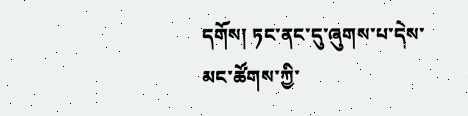དགོས། ཏང་ནང་དུ་ཞུགས་པ་དེས་མང་ཚོགས་ཀྱི་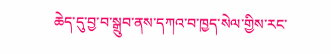ཆེད་དུ་བྱ་བ་སྒྲུབ་ནས་དཀའ་བ་ཁྱད་སེལ་གྱིས་རང་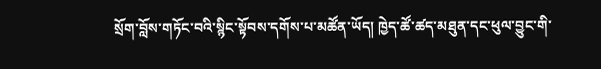སྲོག་བློས་གཏོང་བའི་སྙིང་སྟོབས་དགོས་པ་མཚོན་ཡོད། ཁྱེད་ཚོ་ཚད་མཐུན་དང་ཕུལ་བྱུང་གི་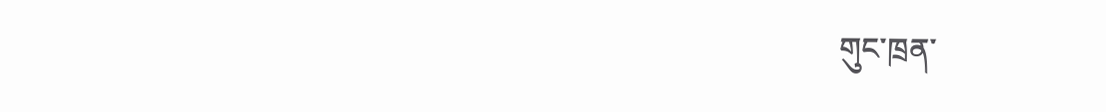གུང་ཁྲན་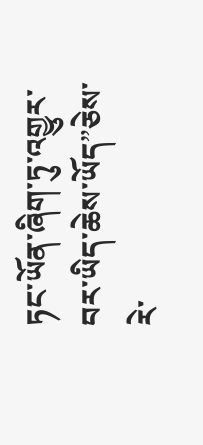ཏང་ཡོན་ཞིག་ཏུ་འགྱུར་བར་ཡིད་ཆེས་ཡོད”ཅེས་རེ་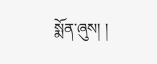སྨོན་ཞུས། །